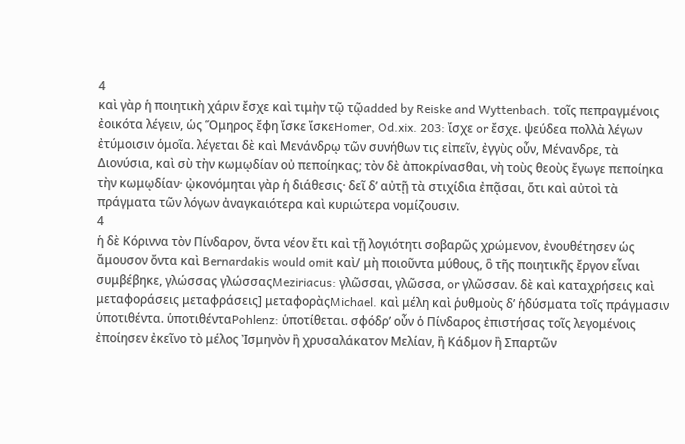4
καὶ γὰρ ἡ ποιητικὴ χάριν ἔσχε καὶ τιμὴν τῷ τῷadded by Reiske and Wyttenbach. τοῖς πεπραγμένοις ἐοικότα λέγειν, ὡς Ὅμηρος ἔφη ἴσκε ἴσκεHomer, Od.xix. 203: ἴσχε or ἔσχε. ψεύδεα πολλὰ λέγων ἐτύμοισιν ὁμοῖα. λέγεται δὲ καὶ Μενάνδρῳ τῶν συνήθων τις εἰπεῖν, ἐγγὺς οὖν, Μένανδρε, τὰ Διονύσια, καὶ σὺ τὴν κωμῳδίαν οὐ πεποίηκας; τὸν δὲ ἀποκρίνασθαι, νὴ τοὺς θεοὺς ἔγωγε πεποίηκα τὴν κωμῳδίαν· ᾠκονόμηται γὰρ ἡ διάθεσις· δεῖ δʼ αὐτῇ τὰ στιχίδια ἐπᾷσαι, ὅτι καὶ αὐτοὶ τὰ πράγματα τῶν λόγων ἀναγκαιότερα καὶ κυριώτερα νομίζουσιν.
4
ἡ δὲ Κόριννα τὸν Πίνδαρον, ὄντα νέον ἔτι καὶ τῇ λογιότητι σοβαρῶς χρώμενον, ἐνουθέτησεν ὡς ἄμουσον ὄντα καὶ Bernardakis would omit καὶ/ μὴ ποιοῦντα μύθους, ὃ τῆς ποιητικῆς ἔργον εἶναι συμβέβηκε, γλώσσας γλώσσαςMeziriacus: γλῶσσαι, γλῶσσα, or γλῶσσαν. δὲ καὶ καταχρήσεις καὶ μεταφοράσεις μεταφράσεις] μεταφορὰςMichael. καὶ μέλη καὶ ῥυθμοὺς δʼ ἡδύσματα τοῖς πράγμασιν ὑποτιθέντα. ὑποτιθένταPohlenz: ὑποτίθεται. σφόδρʼ οὖν ὁ Πίνδαρος ἐπιστήσας τοῖς λεγομένοις ἐποίησεν ἐκεῖνο τὸ μέλος Ἰσμηνὸν ἢ χρυσαλάκατον Μελίαν, ἢ Κάδμον ἢ Σπαρτῶν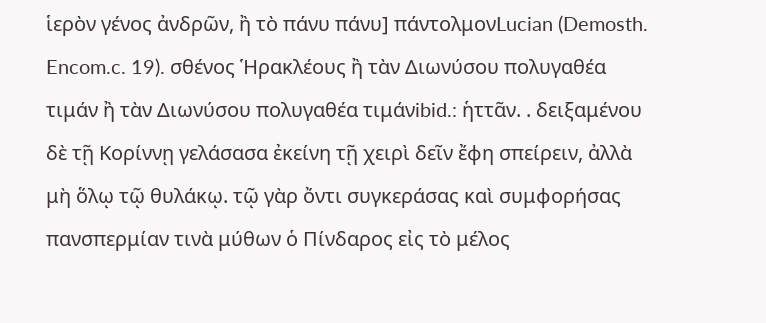ἱερὸν γένος ἀνδρῶν, ἢ τὸ πάνυ πάνυ] πάντολμονLucian (Demosth. Encom.c. 19). σθένος Ἡρακλέους ἢ τὰν Διωνύσου πολυγαθέα τιμάν ἢ τὰν Διωνύσου πολυγαθέα τιμάνibid.: ἡττᾶν. . δειξαμένου δὲ τῇ Κορίννῃ γελάσασα ἐκείνη τῇ χειρὶ δεῖν ἔφη σπείρειν, ἀλλὰ μὴ ὅλῳ τῷ θυλάκῳ. τῷ γὰρ ὄντι συγκεράσας καὶ συμφορήσας πανσπερμίαν τινὰ μύθων ὁ Πίνδαρος εἰς τὸ μέλος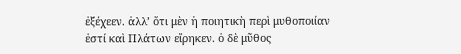ἐξέχεεν. ἀλλʼ ὅτι μὲν ἡ ποιητικὴ περὶ μυθοποιίαν ἐστί καὶ Πλάτων εἴρηκεν. ὁ δὲ μῦθος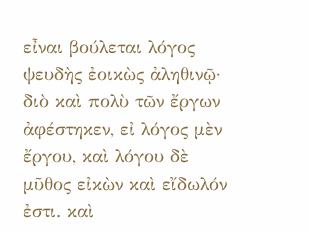εἶναι βούλεται λόγος ψευδὴς ἐοικὼς ἀληθινῷ· διὸ καὶ πολὺ τῶν ἔργων ἀφέστηκεν, εἰ λόγος μὲν ἔργου, καὶ λόγου δὲ μῦθος εἰκὼν καὶ εἴδωλόν ἐστι. καὶ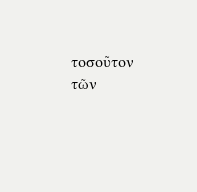τοσοῦτον τῶν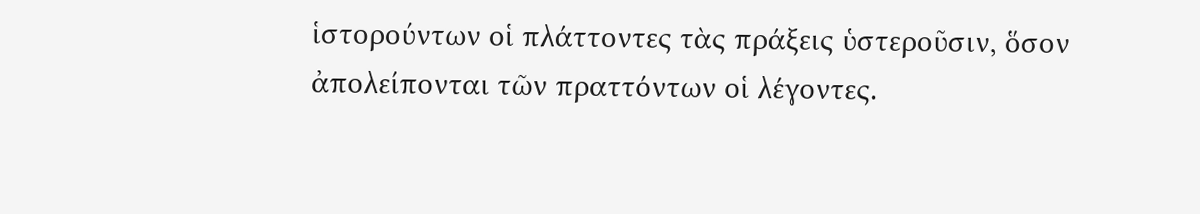ἱστορούντων οἱ πλάττοντες τὰς πράξεις ὑστεροῦσιν, ὅσον ἀπολείπονται τῶν πραττόντων οἱ λέγοντες.